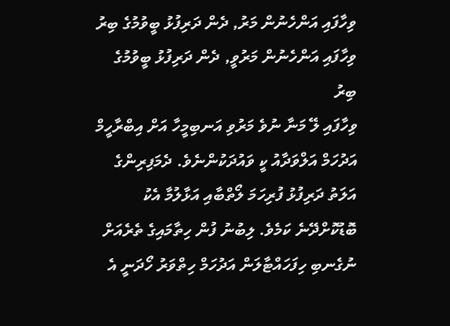ވިހާފައި އަންހެނުން މަރު, ދެން ދަރިފުޅު ބީވުމުގެ ބިރު
ވިހާފައި އަންހެނުން މަރުވީ, ދެން ދަރިފުޅު ބީވުމުގެ ބިރު
ވިހާފައި ލޭ މަނާ ނުވެ މަރުވި އަނބިމީހާ އަށް އިބްރާހީމް އަދުހަމް އަލްވަދާއު ކީ ވައުދަކުންނެވެ. ދެމަފިރިންގެ އަލަތު ދަރިފުޅު ފުރިހަމަ ލޯތްބާއި އަޅާލުމާ އެކު ބޮޑުކޮށްދޭނެ ކަމެވެ. ލިބުނު ފުން ހިތާމައިގެ ތެރެއަށް ނުގެނބި ހިފަހައްޓާލަން އަދުހަމް ހިތްވަރު ހޯދަނީ އެ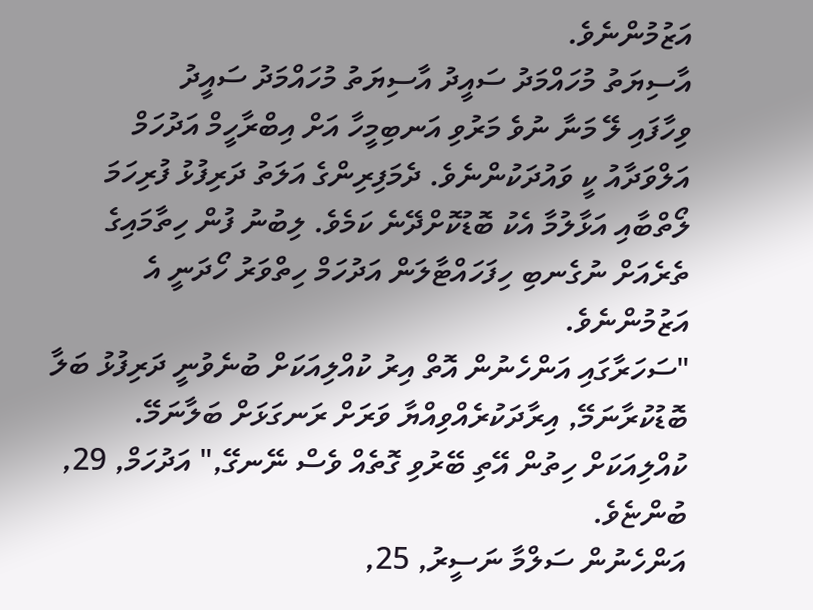އަޒުމުންނެވެ.
އާސިޔަތު މުހައްމަދު ސައީދު އާސިޔަތު މުހައްމަދު ސައީދު
ވިހާފައި ލޭ މަނާ ނުވެ މަރުވި އަނބިމީހާ އަށް އިބްރާހީމް އަދުހަމް އަލްވަދާއު ކީ ވައުދަކުންނެވެ. ދެމަފިރިންގެ އަލަތު ދަރިފުޅު ފުރިހަމަ ލޯތްބާއި އަޅާލުމާ އެކު ބޮޑުކޮށްދޭނެ ކަމެވެ. ލިބުނު ފުން ހިތާމައިގެ ތެރެއަށް ނުގެނބި ހިފަހައްޓާލަން އަދުހަމް ހިތްވަރު ހޯދަނީ އެ އަޒުމުންނެވެ.
"ސަހަރާގައި އަންހެނުން އޮތް އިރު ކުއްލިއަކަށް ބުނެވުނީ ދަރިފުޅު ބަލާ ބޮޑުކުރާނަމޭ, އިރާދަކުރެއްވިއްޔާ ވަރަށް ރަނގަޅަށް ބަލާނަމޭ. ކުއްލިއަކަށް ހިތުން އޭތި ބޭރުވި ގޮތެއް ވެސް ނޭނގޭ," އަދުހަމް, 29, ބުންޏެވެ.
އަންހެނުން ސަލްމާ ނަސީރު, 25,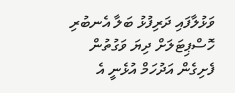ވަޅުލާފައި ދަރިފުޅު ބަލާ އެނބުރި ހޮސްޕިޓަލަށް ދިޔަ ވަގުތުން ފެށިގެން އަދުހަމް އުޅެނީ އެ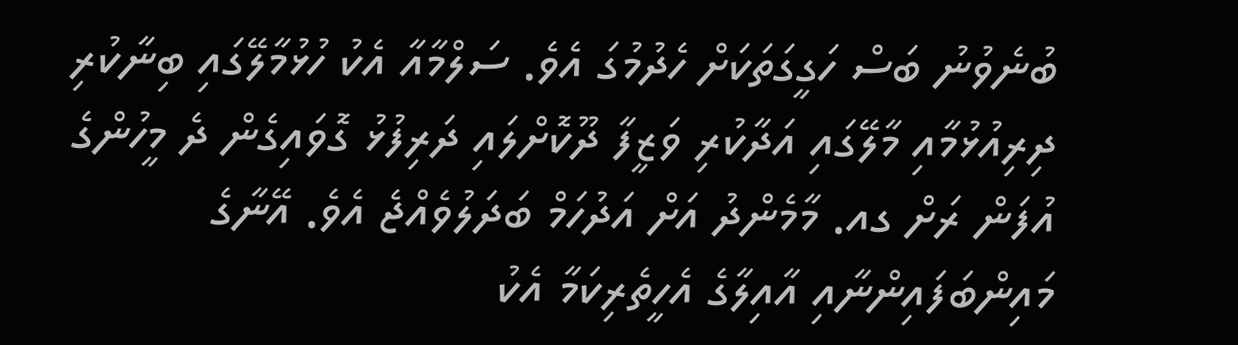ބުނެވުނު ބަސް ހަގީގަތަކަށް ހެދުމުގަ އެވެ. ސަލްމާއާ އެކު ހުޅުމާލޭގައި ބިނާކުރި ދިރިއުޅުމާއި މާލޭގައި އަދާކުރި ވަޒީފާ ދޫކޮށްލައި ދަރިފުޅު ގޮވައިގެން ދެ މީހުންގެ އުފަން ރަށް ގއ. މާމެންދު އަށް އަދުހަމް ބަދަލުވެއްޖެ އެވެ. އޭނާގެ މައިންބަފައިންނާއި އާއިލާގެ އެހީތެރިކަމާ އެކު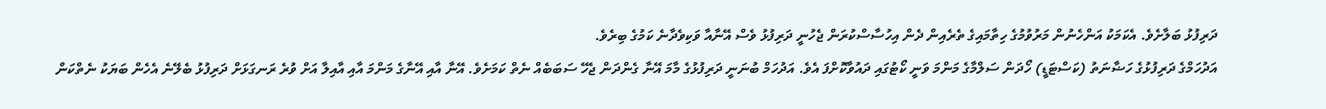ދަރިފުޅު ބަލާށެވެ. އެކަމަކު އަންހެނުން މަރުވުމުގެ ހިތާމައިގެ ތެރެއިން ދެން އިހުސާސްކުރަން ޖެހުނީ ދަރިފުޅު ވެސް އޭނާއާ ވަކިވެދާނެ ކަމުގެ ބިރެވެ.
އަދުހަމްގެ ދަރިފުޅުގެ ހަޟާނަތު (ކަސްޓަޑީ) ހޯދަން ސަލްމާގެ މަންމަ ވަނީ ކޯޓުގައި ދައުވާކޮށްފަ އެވެ. އަދުހަމް ބުނަނީ ދަރިފުޅުގެ މާމަ އޭނާ ގެންދަން ޖެހޭ ސަބަބެއް ނެތް ކަމަށެވެ. އޭނާ އާއި އޭނާގެ މަންމަ އާއި އާއިލާ އަށް ވުރެ ރަނގަޅަށް ދަރިފުޅު ބެލޭނެ އެހެން ބަޔަކު ނެތްކަން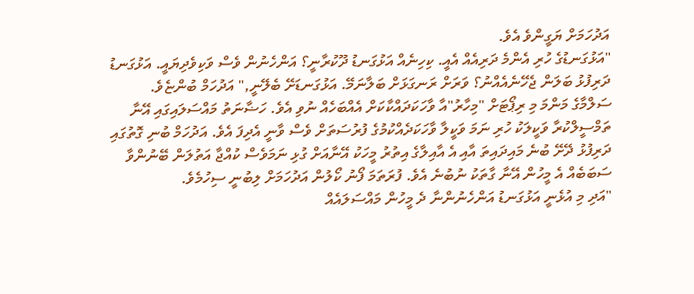އަދުހަމަށް ޔަގީންވެ އެވެ.
"އަޅުގަނޑުގެ ހުރި އެންމެ ދަރިއެއް އެއީ. ކިހިނެއް އަޅުގަނޑު ދޫކުރާނީ؟ އަންހެނުން ވެސް ވަކިވެދިޔައީ. އަޅުގަނޑު ދަރިފުޅު ބަލަން ޖެހޭނެއެއްނު؟ ވަރަށް ރަނގަޅަށް ބަލާނަމޭ. އަޅުގަނޑަށޭ ބެލޭނީ," އަދުހަމް ބުންޏެވެ.
ސަލްމާގެ މަންމަ މި ރިޕޯޓަށް "މިހާރު"އާ ވާހަކަދައްކާކަށް އެއްބަހެއް ނުވި އެވެ. ހަޟާނަތު މައްސަލައިގައި އޭނާ ތަމްސީލްކުރާ ވަކީލަކު ހުރި ނަމަ ވަކީލާ ވާހަކަދެއްކުމުގެ ފުރުސަތަށް ވެސް ވާނީ އެދިފަ އެވެ. އަދުހަމް ބުނި ގޮތުގައި ދަރިފުޅު ދޭށޭ ބުނެ މައިދައިތަ އާއި އެ އާއިލާގެ އިތުރު މީހަކު އޭނާއަށް ގުޅި ނަމަވެސް ކުއްޖާ އަތުލަން ބޭނުންވާ ސަބަބެއް އެ މީހުން އޭނާ ގާތަކު ނުބުނެ އެވެ. ފުރަތަމަ ފޯނު ކޯލުން އަދުހަމަށް ލިބުނީ ސިހުމެވެ.
"އަދި މި އުޅެނީ އަޅުގަނޑު އަންހެނުންނާ ދެ މީހުން މައްސަލައެއް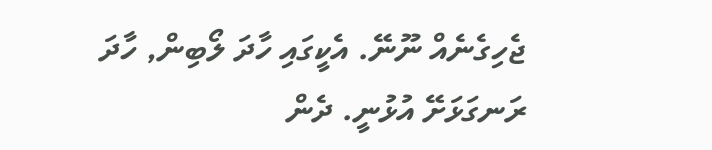ޖެހިގެނެއް ނޫނޭ. އެކީގައި ހާދަ ލޯބިން, ހާދަ ރަނގަޅަށޭ އުޅުނީ. ދެން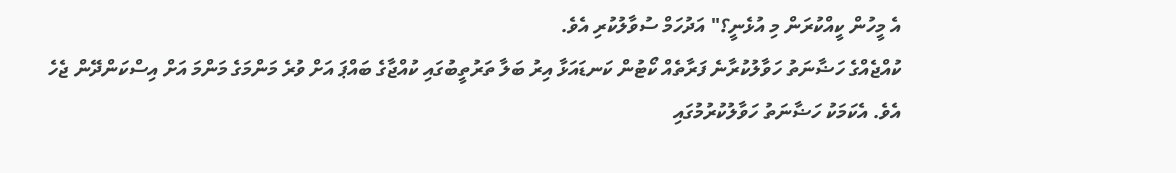އެ މީހުން ކީއްކުރަން މި އުޅެނީ؟" އަދުހަމް ސުވާލުކުރި އެވެ.
ކުއްޖެއްގެ ހަޟާނަތު ހަވާލުކުރާނެ ފަރާތެއް ކޯޓުން ކަނޑައަޅާ އިރު ބަލާ ތަރުތީބުގައި ކުއްޖާގެ ބައްޕަ އަށް ވުރެ މަންމަގެ މަންމަ އަށް އިސްކަންދޭން ޖެހެ އެވެ. އެކަމަކު ހަޟާނަތު ހަވާލުކުރުމުގައި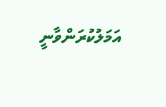އަމަލުކުރަންވާނީ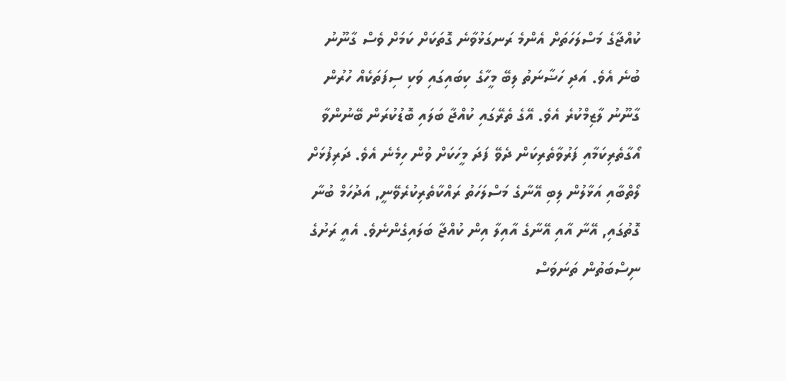ކުއްޖާގެ މަސްލަހަތަށް އެންމެ ރަނގަޅުވާނެ ގޮތަކަށް ކަމަށް ވެސް ގާނޫނު ބުނެ އެވެ. އަދި ހަޟާނަތު ލިބޭ މީހާގެ ކިބައިގައި ވަކި ސިފަތަކެއް ހުރުން ގާނޫނު ލާޒިމްކުރެ އެވެ. އޭގެ ތެރޭގައި ކުއްޖާ ބަލައި ބޮޑުކުރަން ބޭނުންވާ އޯގާތެރިކަމާއި ފަރުވާތެރިކަން ދެވޭ ފަދަ މީހަކަށް ވުން ހިމެނެ އެވެ. ދަރިފުޅަށް ލޯތްބާއި އަޅާލުން ލިބި އޭނާގެ މަސްލަހަތު ރައްކާތެރިކުރެވޭނީ, އަދުހަމް ބުނާ ގޮތުގައި, އޭނާ އާއި އޭނާގެ އާއިލާ އިން ކުއްޖާ ބަލައިގެންނެވެ. އެއީ ރަށުގެ ނިސްބަތުން ތަނަވަސް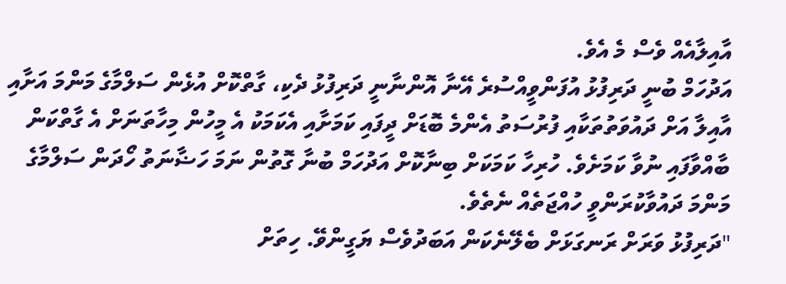އާއިލާއެއް ވެސް މެ އެވެ.
އަދުހަމް ބުނީ ދަރިފުޅު އުފަންވީއްސުރެ އޭނާ އޮންނާނީ ދަރިފުޅު ދެކި، ގާތްކޮށް އުޅެން ސަލްމާގެ މަންމަ އަށާއި އާއިލާ އަށް ދައުވަތުތަކާއި ފުރުސަތު އެންމެ ބޮޑަށް ދީފައި ކަމަށާއި އެކަމަކު އެ މީހުން މިހާތަނަށް އެ ގާތްކަން ބާއްވާފައި ނުވާ ކަމަށެވެ. ހުރިހާ ކަމަކަށް ބިނާކޮށް އަދުހަމް ބުނާ ގޮތުން ނަމަ ހަޟާނަތު ހޯދަން ސަލްމާގެ މަންމަ ދައުވާކުރަންވީ ހުއްޖަތެއް ނެތެވެ.
"ދަރިފުޅު ވަރަށް ރަނގަޅަށް ބެލޭނެކަން އަބަދުވެސް ޔަގީންވޭ. ހިތަށް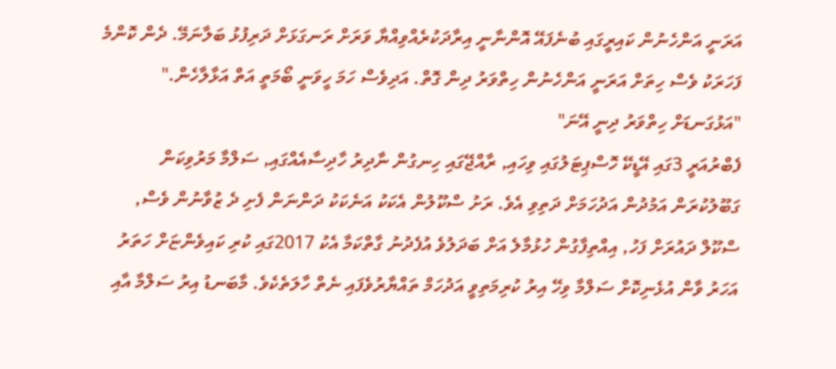އަރަނީ އަންހެނުން ކައިރީގައި ބުނެފައޭ އޮންނާނީ އިރާދަކުރެއްވިއްޔާ ވަރަށް ރަނގަޅަށް ދަރިފުޅު ބަލާނަމޭ. ދެން ކޮންމެ ފަހަރަކު ވެސް ހިތަށް އަރަނީ އަންހެނުން ހިތްވަރު ދިން ގޮތް. އަދިވެސް ހަމަ ހީވަނީ ބޯމަތީ އަތް އަޅާލާހެން."
"އަޅުގަނޑަށް ހިތްވަރު ދިނީ އޭނަ"
ފެބްރުއަރީ 3ގައި އޭޑީކޭ ހޮސްޕިޓަލުގައި ވިހައި, ރާއްޖޭގައި ހިނގުން ނާދިރު ހާދިސާއެއްގައި, ސަލްމާ މަރުވިކަން ގަބޫލުކުރަން އަމުދުން އަދުހަމަށް ދަތިވި އެވެ. ރަށު ސްކޫލުން އެކަކު އަނެކަކު ދަންނަން ފެށި ދެ ޒުވާނުން ވެސް, ސްކޫލް ދައުރަށް ފަހު, އިއްތިފާގުން ހުޅުމާލެ އަށް ބަދަލުވެ އުފެދުނު ގާތްކަމާ އެކު 2017ގައި ކުރި ކައިވެންޏަށް ހަތަރު އަހަރު ވާން އުޅެނިކޮށް ސަލްމާ ވިހޭ އިރު ކުރިމަތިވީ އަދުހަމް ތައްޔާރުވެފައި ނެތް ހާލަތެކެވެ. މާބަނޑު އިރު ސަލްމާ އާއި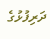ދަރިފުޅުގެ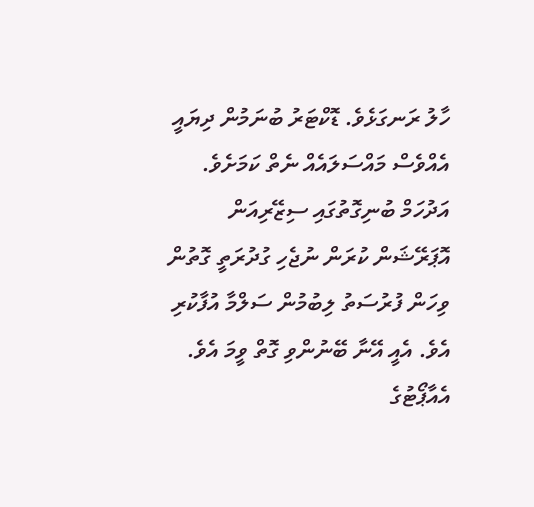ހާލު ރަނގަޅެވެ. ޑޮކްޓަރު ބުނަމުން ދިޔައީ އެއްވެސް މައްސަލައެއް ނެތް ކަމަށެވެ.
އަދުހަމް ބުނިގޮތުގައި ސިޒޭރިއަން އޮޕަރޭޝަން ކުރަން ނުޖެހި ގުދުރަތީ ގޮތުން ވިހަން ފުރުސަތު ލިބުމުން ސަލްމާ އުފާކުރި އެވެ. އެއީ އޭނާ ބޭނުންވި ގޮތް ވީމަ އެވެ. އެއާޕޯޓުގެ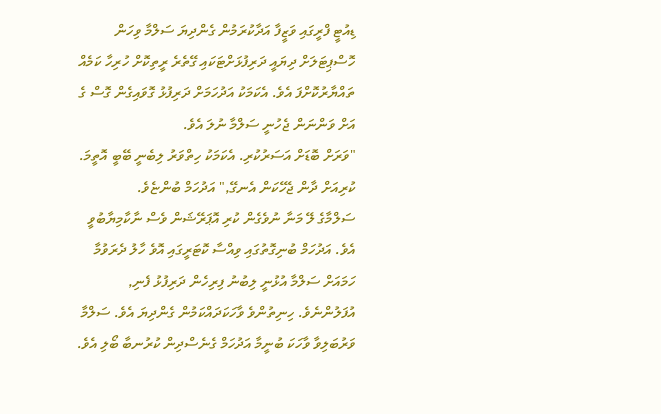ޑިއުޓީ ފްރީގައި ވަޒީފާ އަދާކުރަމުން ގެންދިޔަ ސަލްމާ ވިހަން ހޮސްޕިޓަލަށް ދިޔައީ ދަރިފުޅަށްޓަކައި ގޭތެރެ ރީތިކޮށް ހުރިހާ ކަމެއް ތައްޔާރުކޮށްފަ އެވެ. އެކަމަކު އަދުހަމަށް ދަރިފުޅު ގޮވައިގެން ގޮސް ގެ އަށް ވަންނަން ޖެހުނީ ސަލްމާ ނުލަ އެވެ.
"ވަރަށް ބޮޑަށް އަސަރުކުރި. އެކަމަކު ހިތްވަރު ލިބެނީ ބޭބީ އޮތީމަ. ކުރިއަށް ދާން ޖެހޭކަން އެނގޭ," އަދުހަމް ބުންޏެވެ.
ސަލްމާގެ ލޭ މަނާ ނުވެގެން ކުރި އޮޕަރޭޝަން ވެސް ނާކާމިޔާބުވީ އެވެ. އަދުހަމް ބުނިގޮތުގައި ވިއްސާ ކޮޓަރީގައި އޮވެ ހާލު ދެރަވުމާ ހަމައަށް ސަލްމާ އުޅުނީ ލިބުނު ފިރިހެން ދަރިފުޅު ފެނި, އުފަލުންނެވެ. ހިނިތުންވެ ވާހަކަދައްކަމުން ގެންދިޔަ އެވެ. ސަލްމާ ވަރުބަލިވާ ވާހަކަ ބުނީމާ އަދުހަމް ގެނެސްދިން ކުރުނބާ ބޯލި އެވެ.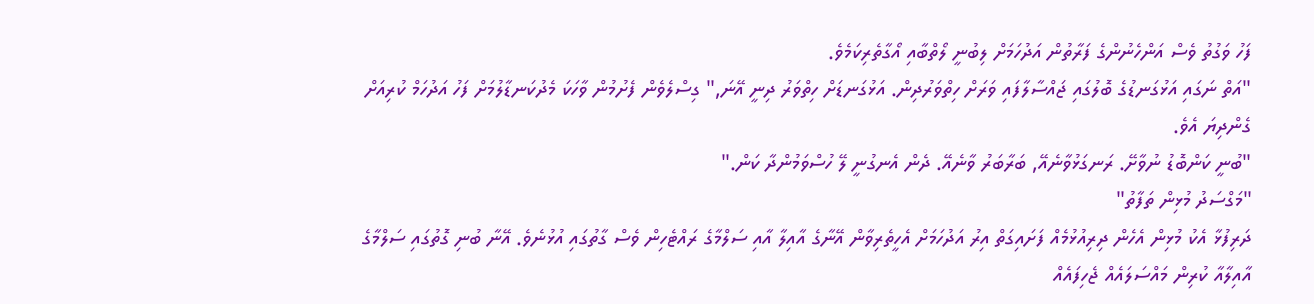ފަހު ވަގުތު ވެސް އަންހެނުންގެ ފަރާތުން އަދުހަމަށް ލިބުނީ ލޯތްބާއި އޯގާތެރިކަމެވެ.
"އަތް ނަގައި އަޅުގަނޑުގެ ބޮލުގައި ޖައްސާލާފައި ވަރަށް ހިތްވަރުދިން. އަޅުގަނޑަށް ހިތްވަރު ދިނީ އޭނަ," ގިސްލެވެން ފެށުމުން ވާހަކަ މެދުކަނޑާލުމަށް ފަހު އަދުހަމް ކުރިއަށް ގެންދިޔަ އެވެ.
"ބުނީ ކަންބޮޑު ނުވާށޭ. ރަނގަޅުވާނެއޭ, ބަރާބަރު ވާނެއޭ. ދެން އެނގުނީ ލޭ ހުސްވަމުންދާ ކަން."
"މަގްސަދު މުޅިން ތަފާތު"
ދަރިފުޅާ އެކު މުޅިން އެހެން ދިރިއުޅުމެއް ފަށައިގަތް އިރު އަދުހަމަށް އެހީތެރިވާން އޭނާގެ އާއިލާ އާއި ސަލްމާގެ ރައްޓެހިން ވެސް ގާތުގައި އުޅުނެވެ. އޭނާ ބުނި ގޮތުގައި ސަލްމާގެ އާއިލާއާ ކުރިން މައްސަލައެއް ޖެހިފައެއް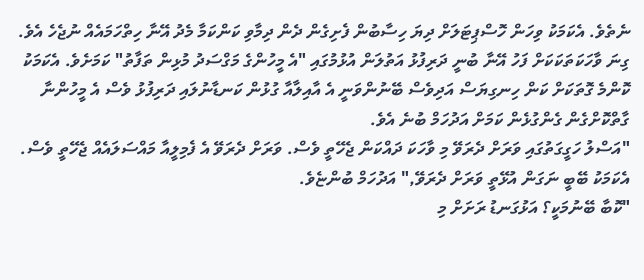ނެތެވެ. އެކަމަކު ވިހަން ހޮސްޕިޓަލަށް ދިޔަ ހިސާބުން ފެށިގެން ދެން ދިމާވި ކަންކަމާ މެދު އޭނާ ހިތްހަމައެއް ނުޖެހެ އެވެ.
ގިނަ ވާހަކަތަކަކަށް ފަހު އޭނާ ބުނީ ދަރިފުޅު އަތުލަން އުޅުމުގައި "އެ މީހުންގެ މަގްސަދު މުޅިން ތަފާތު" ކަމަށެވެ. އެކަމަކު ކޮންމެ ގޮތަކަށް ކަން ހިނގިޔަސް އަދިވެސް ބޭނުންވަނީ އެ އާއިލާއާ ގުޅުން ކަނޑާނުލައި ދަރިފުޅު ވެސް އެ މީހުންނާ ގާތްކޮށްގެން ގެންގުޅެން ކަމަށް އަދުހަމް ބުނެ އެވެ.
"އަސްލު ހަގީގަތުގައި ވަރަށް ދެރަވޭ މި ވާހަކަ ދައްކަން ޖެހޭތީ ވެސް. ވަރަށް ދެރަވޭ އެ ފެމިލީއާ މައްސަލައެއް ޖެހޭތީ ވެސް. އެކަމަކު ބޭބީ ނަގަން އުޅޭތީ ވަރަށް ދެރަވޭ," އަދުހަމް ބުންޏެވެ.
"ކޮބާ ބޭނުމަކީ؟ އަޅުގަނޑު ރަށަށް މި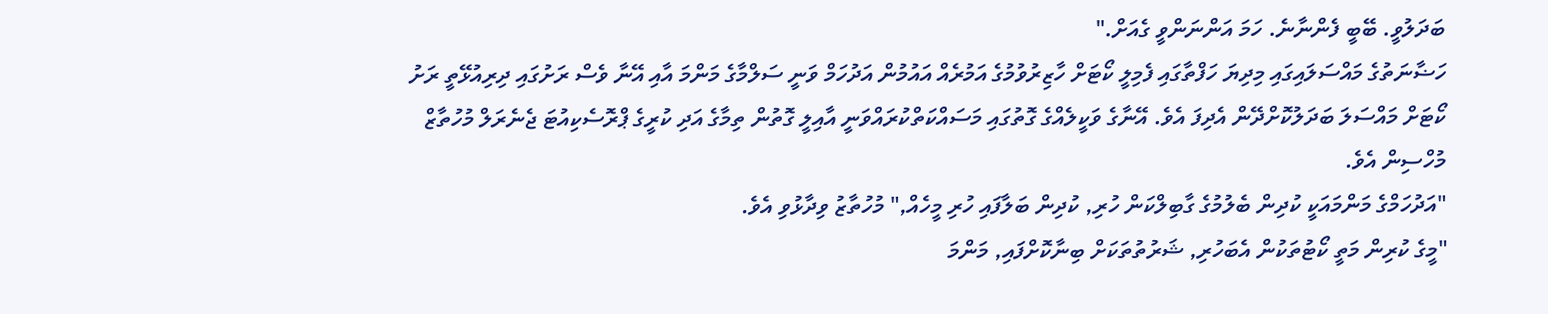ބަދަލުވީ. ބޭބީ ފެންނާނެ. ހަމަ އަންނަންވީ ގެއަށް."
ހަޟާނަތުގެ މައްސަލައިގައި މިދިޔަ ހަފްތާގައި ފެމިލީ ކޯޓަށް ހާޒިރުވުމުގެ އަމުރެއް އައުމުން އަދުހަމް ވަނީ ސަލްމާގެ މަންމަ އާއި އޭނާ ވެސް ރަށުގައި ދިރިއުޅޭތީ ރަށު ކޯޓަށް މައްސަލަ ބަދަލުކޮށްދޭން އެދިފަ އެވެ. އޭނާގެ ވަކީލެއްގެ ގޮތުގައި މަސައްކަތްކުރައްވަނީ އާއިލީ ގޮތުން ތިމާގެ އަދި ކުރީގެ ޕްރޮސެކިއުޓަ ޖެނެރަލް މުހުތާޒް މުހްސިން އެވެ.
"އަދުހަމްގެ މަންމައަކީ ކުދިން ބެލުމުގެ ގާބިލްކަން ހުރި, ކުދިން ބަލާފައި ހުރި މީހެއް," މުހުތާޒު ވިދާޅުވި އެވެ.
"މީގެ ކުރިން މަތީ ކޯޓުތަކުން އެބަހުރި, ޝަރުތުތަކަށް ބިނާކޮށްފައި, މަންމަ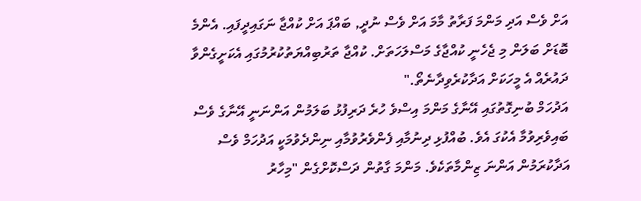އަށް ވެސް އަދި މަންމަ ފަރާތު މާމަ އަށް ވެސް ނުދީ, ބައްޕަ އަށް ކުއްޖާ ނަގައިދީފައި. އެންމެ ބޮޑަށް ބަލަން މި ޖެހެނީ ކުއްޖާގެ މަސްލަހަތަށް. ކުއްޖާ ތަރުބިއްޔަތުކުރުމުގައި އެކަށީގެންވާ ދައުރެއް އެ މީހަކަށް އަދާކުރެވިދާނެތޯ."
އަދުހަމް ބުނިގޮތުގައި އޭނާގެ މަންމަ އިސްވެ ހުރެ ދަރިފުޅު ބަލަމުން އަންނަނީ އޭނާގެ ވެސް ބައިވެރިވުމާ އެކުގަ އެވެ. ބުއްފުޅި ދިނުމާއި ފެންވެރުވުމާއި ނިންދެވުމަކީ އަދުހަމް ވެސް އަދާކުރަމުން އަންނަ ޒިންމާތަކެވެ. މަންމަ ގާތުން ދަސްކޮށްގެން "މިހާރު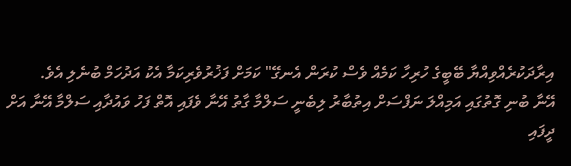އިރާދަކުރެއްވިއްޔާ ބޭބީގެ ހުރިހާ ކަމެއް ވެސް ކުރަން އެނގޭ" ކަމަށް ފަޚުރުވެރިކަމާ އެކު އަދުހަމް ބުނެލި އެވެ.
އޭނާ ބުނި ގޮތުގައި އަމިއްލަ ނަފްސަށް އިތުބާރު ލިބެނީ ސަލްމާ ގާތު އޭނާ ވެފައި އޮތް ފަހު ވައުދާއި ސަލްމާ އޭނާ އަށް ދީފައި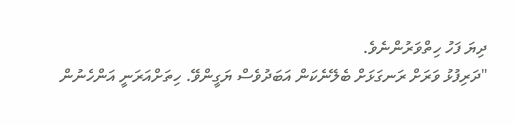ދިޔަ ފަހު ހިތްވަރުންނެވެ.
"ދަރިފުޅު ވަރަށް ރަނގަޅަށް ބެލޭނެކަން އަބަދުވެސް ޔަގީންވޭ. ހިތަށްއަރަނީ އަންހެނުން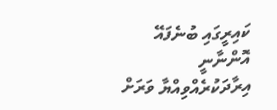ކައިރީގައި ބުނެފައޭ އޮންނާނީ އިރާދަކުރެއްވިއްޔާ ވަރަށް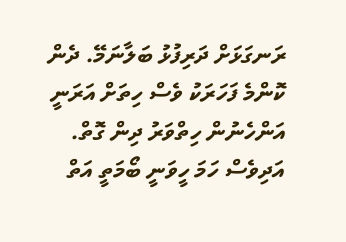ރަނގަޅަށް ދަރިފުޅު ބަލާނަމޭ. ދެން ކޮންމެ ފަހަރަކު ވެސް ހިތަށް އަރަނީ އަންހެނުން ހިތްވަރު ދިން ގޮތް. އަދިވެސް ހަމަ ހީވަނީ ބޯމަތީ އަތް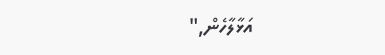އަޅާލާހެން,"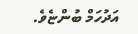އަދުހަމް ބުންޏެވެ.